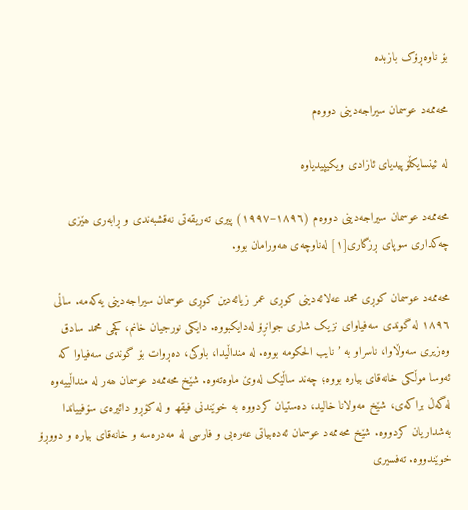بۆ ناوەڕۆک بازبدە

محەممەد عوسمان سیراجەدینی دووەم

لە ئینسایکڵۆپیدیای ئازادی ویکیپیدیاوە

محەممەد عوسمان سیراجەدینی دووەم (١٨٩٦–١٩٩٧) پیری تەریقەتی نەقشبەندی و ڕابەری ھێزی چەکداری سوپای ڕزگاری[١] لەناوچەی ھەورامان بوو.

محەممەد عوسمان کوڕی محمد عەلائەدینی کوڕی عمر زیائەدین کوڕی عوسمان سیراجەدینی یەکەمە. ساڵی ١٨٩٦ لە گوندی سەفیاوای نزیک شاری جوانڕۆ لەدایکبووە. دایکی نورجیان خانم، کچی محمد سادق وەزیری سەوڵاوا، ناسراو بە ’نایب الحکومە بووە. لە منداڵیدا، باوکی، دەڕوات بۆ گوندی سەفیاوا کە ئەوسا موڵکی خانەقای بیارە بووە؛ چەند ساڵێک لەوێ ماوەتەوە. شێخ محەممەد عوسمان ھەر لە منداڵییەوە لەگەڵ براکەی، شێخ مەولانا خالید، دەستیان کردووە بە خوێندنی فیقھ و لە کۆڕو دائیرەی سۆفییاندا بەشداریان کردووە. شێخ محەممەد عوسمان ئەدەبیاتی عەرەبی و فارسی لە مەدرەسە و خانەقای بیارە و دووڕۆ خوێندووە. تەفسیری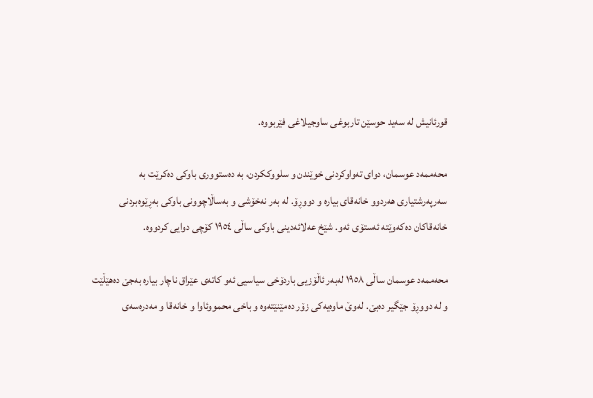قورئانیش لە سەید حوسێن تاربوغی ساوجیلاغی فێربووە.

محەممەد عوسمان، دوای تەواوکردنی خوێندن و سلووککردن، بە دەستووری باوکی دەکرێت بە سەرپەرشتیاری ھەردوو خانەقای بیارە و دووڕۆ. لە بەر نەخۆشی و بەساڵاچوونی باوکی بەڕێوەبردنی خانەقاکان دەکەوێتە ئەستۆی ئەو. شێخ عەلائەدینی باوکی ساڵی ١٩٥٤ کۆچی دوایی کردووە.

محەممەد عوسمان ساڵی ١٩٥٨ لەبەر ئاڵۆزیی باردۆخی سیاسیی ئەو کاتەی عێراق ناچار بیارە بەجێ دەھێڵێت و لە دووڕۆ جێگیر دەبێ. لەوێ ماوەیەکی زۆر دەمێنێتەوە و باخی محمووئاوا و خانەقا و مەدرەسەی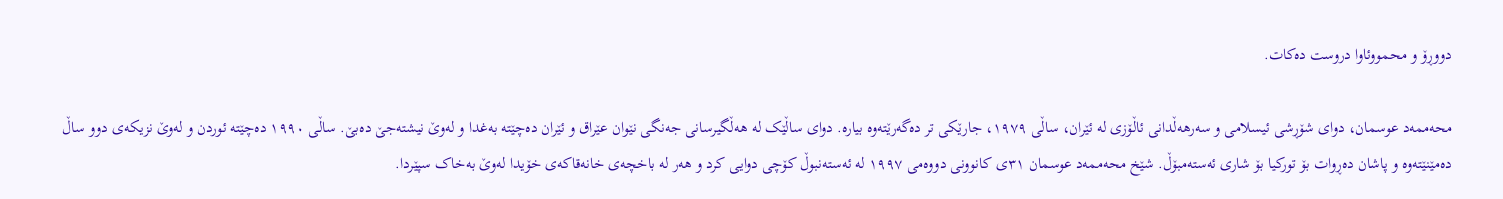دووڕۆ و محمووئاوا دروست دەکات.

محەممەد عوسمان، دوای شۆڕشی ئیسلامی و سەرھەڵدانی ئاڵۆزی لە ئێران، ساڵی ١٩٧٩، جارێکی تر دەگەرێتەوە بیارە. دوای ساڵێک لە ھەڵگیرسانی جەنگی نێوان عێراق و ئێران دەچێتە بەغدا و لەوێ نیشتەجێ دەبێ. ساڵی ١٩٩٠ دەچێتە ئوردن و لەوێ نزیکەی دوو ساڵ دەمێنێتەوە و پاشان دەڕوات بۆ تورکیا بۆ شاری ئەستەمبۆڵ. شێخ محەممەد عوسمان ٣١ی کانوونی دووەمی ١٩٩٧ لە ئەستەنبوڵ کۆچی دوایی کرد و ھەر لە باخچەی خانەقاکەی خۆیدا لەوێ بەخاک سپێردا.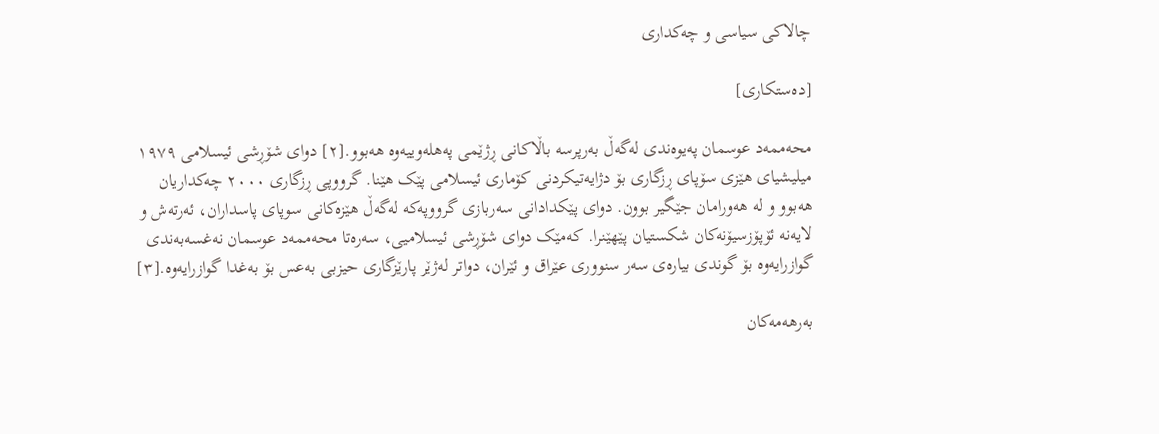چالاکی سیاسی و چەکداری

[دەستکاری]

محەممەد عوسمان پەیوەندی لەگەڵ بەرپرسە باڵاکانی ڕژێمی پەھلەوییەوە ھەبوو.[٢] دوای شۆڕشی ئیسلامی ١٩٧٩ میلیشیای ھێزی سۆپای ڕزگاری بۆ دژایەتیکردنی کۆماری ئیسلامی پێک ھێنا. گرووپی ڕزگاری ٢٠٠٠ چەکداریان ھەبوو و لە ھەورامان جێگیر بوون. دوای پێکدادانی سەربازی گرووپەکە لەگەڵ ھێزەکانی سوپای پاسداران، ئەرتەش و لایەنە ئۆپۆزسیۆنەکان شکستیان پێھێنرا. کەمێک دوای شۆڕشی ئیسلامیی، سەرەتا محەممەد عوسمان نەغسەبەندی گوازرایەوە بۆ گوندی بیارەی سەر سنووری عێراق و ئێران، دواتر لەژێر پارێزگاری حیزبی بەعس بۆ بەغدا گوازرایەوە.[٣]

بەرھەمەکان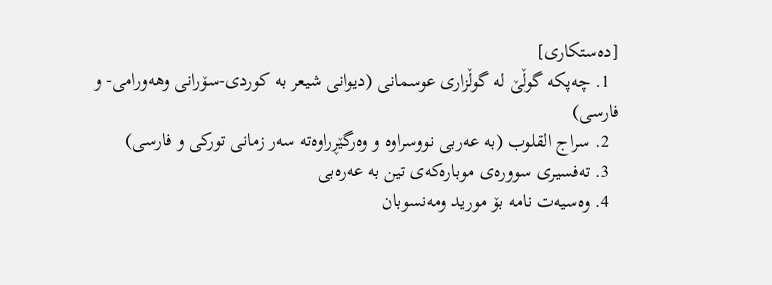[دەستکاری]
  1. چەپکە گوڵێ لە گوڵزاری عوسمانی (دیوانی شیعر بە کوردی-سۆرانی وھەورامی- و فارسی)
  2. سراج القلوب (بە عەربی نووسراوە و وەرگێڕراوەتە سەر زمانی تورکی و فارسی)
  3. تەفسیری سوورەی موبارەکەی تین بە عەرەبی
  4. وەسیەت نامە بۆ مورید ومەنسوبان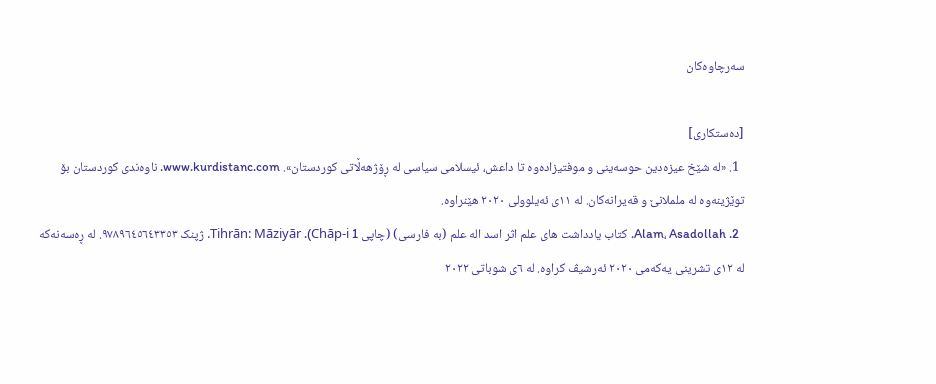سەرچاوەکان

[دەستکاری]
  1. «لە شێخ عیزەدین حوسەینی و موفتیزادەوە تا داعش، ئیسلامی سیاسی لە ڕۆژھەڵاتی کوردستان». www.kurdistanc.com. ناوەندی کوردستان بۆ توێژینەوە لە ململانێ و قەیرانەکان. لە ١١ی ئەیلوولی ٢٠٢٠ ھێنراوە.
  2. Alam، Asadollah. کتاب یادداشت های علم اثر اسد اله علم (بە فارسی) (چاپی Chāp-i 1). Tihrān: Māziyār. ژپنک ٩٧٨٩٦٤٥٦٤٣٣٥٣. لە ڕەسەنەکە لە ١٢ی تشرینی یەکەمی ٢٠٢٠ ئەرشیڤ کراوە. لە ٦ی شوباتی ٢٠٢٢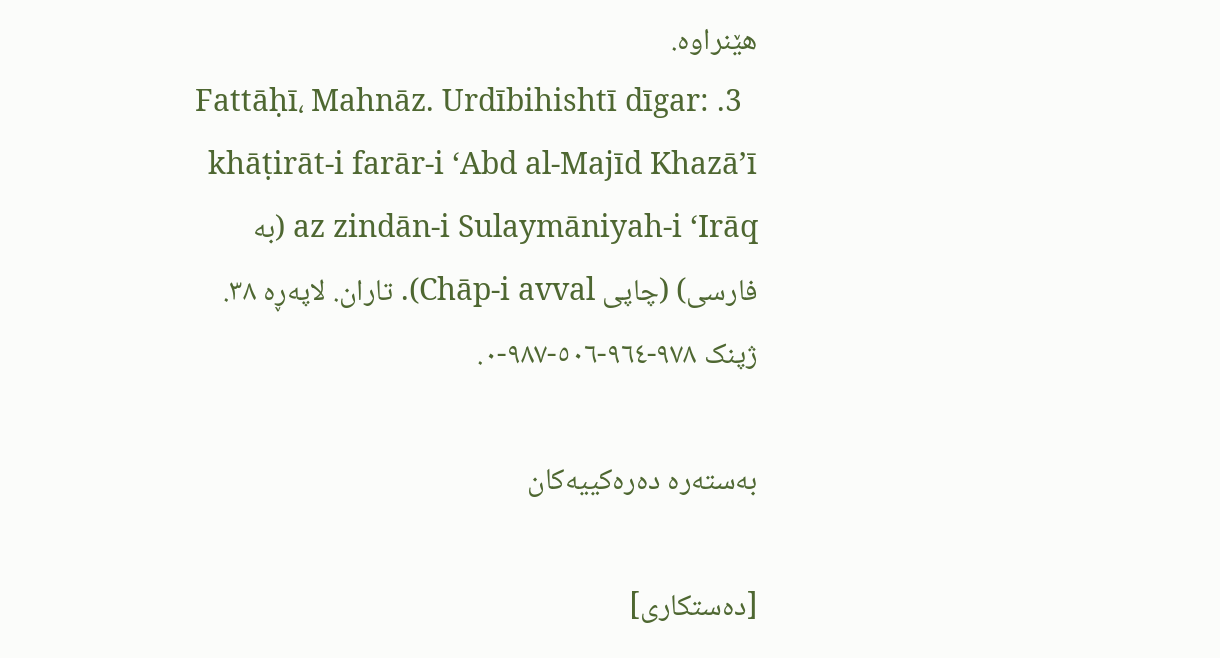ھێنراوە.
  3. Fattāḥī، Mahnāz. Urdībihishtī dīgar: khāṭirāt-i farār-i ʻAbd al-Majīd Khazāʼī az zindān-i Sulaymāniyah-i ʻIrāq (بە فارسی) (چاپی Chāp-i avval). تاران. لاپەڕە ٣٨. ژپنک ٩٧٨-٩٦٤-٥٠٦-٩٨٧-٠.

بەستەرە دەرەکییەکان

[دەستکاری]